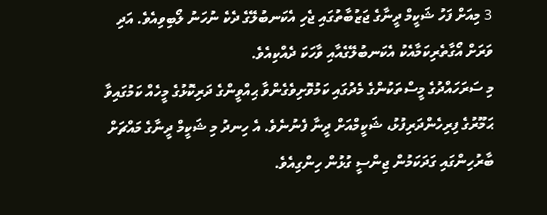3 މިއަށް ފަހު ޝަކީމް ދީނާގެ ޖަޒުބާތުގައި ޖެހި އެކަނބުލޭގެ ދެކެ ނުހަނު ލޯބިވިއެވެ. އަދި ވަރަށް އޯގާތެރިކަމާއެކު އެކަނބުލޭގެއާއި ވާހަކަ ދެއްކިއެވެ.
މި ސަރަހައްދުގެ މީސްތަކުންގެ މެދުގައި ކަމުވޮށިވެގެންވާ ޙިއްވީންގެ ދަރިކޮޅުގެ މީހެއް ކަމުގައިވާ ޙަމޫރުގެ ފިރިހެންދަރިފުޅު، ޝަކީމްއަށް ދީނާ ފެނުނެވެ. އެ ހިނދު މި ޝަކީމް ދީނާގެ މައްޗަށް ބާރުހިންގައި ގަދަކަމުން ޖިންސީ ގުޅުން ހިންގިއެވެ.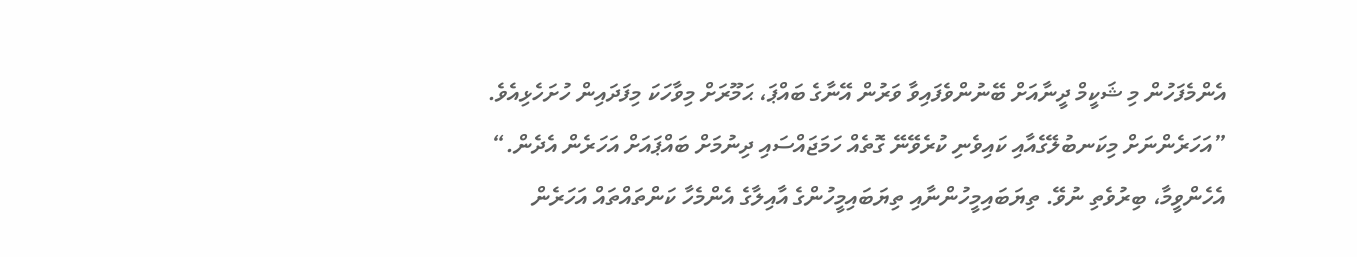އެންމެފަހުން މި ޝަކީމް ދީނާއަށް ބޭނުންވެފައިވާ ވަރުން އޭނާގެ ބައްޕަ، ޙަމޫރަށް މިވާހަކަ މިފަދައިން ހުށަހެޅިއެވެ. ”އަހަރެންނަށް މިކަނބުލޭގެއާއި ކައިވެނި ކުރެވޭނޭ ގޮތެއް ހަމަޖައްސައި ދިނުމަށް ބައްޕައަށް އަހަރެން އެދެން.“
އެހެންވީމާ، ބިރުވެތި ނުވޭ. ތިޔަބައިމީހުންނާއި ތިޔަބައިމީހުންގެ އާއިލާގެ އެންމެހާ ކަންތައްތައް އަހަރެން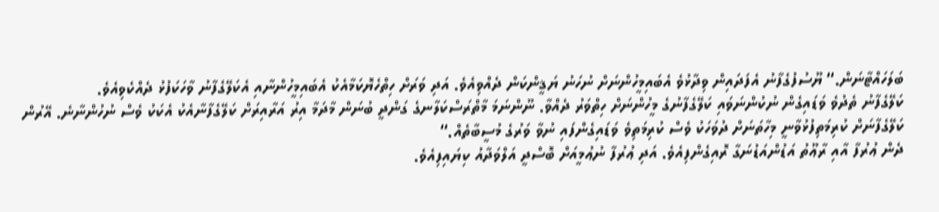ބަލަހައްޓާނަން.“ ޔޫސުފުގެފާނު އެފަދައިން ވިދާޅުވެ އެބައިމީހުންނަށް ނުހަނު ޔަޤީންކަން ދެއްވިއެވެ. އަދި ވަރަށް ހިތްހެޔޮކަމާއެކު އެބައިމީހުންނާއި އެކަލޭގެފާނު ވާހަކަފުޅު ދެއްކެވިއެވެ.
ކަލޭގެފާނު ތެދުވެ ވަޑައިގެން ނުކުންނަވައި ކަލޭގެފާނުގެ މީހުންނަށް ހިތްވަރު ދެއްވާ. ނޫންނަމަ މާތްރަސްކަލާނގެ ގަންދީ ބުނަން މާދަމާ އިރު އަރާއިރަށް ކަލޭގެފާނާއެކު އެކަކު ވެސް ނުހުންނާނެ. އޭރުން ކަލޭގެފާނަށް ކުރިމަތިފުޅުވާނީ މިހާތަނަށް ދުވަހަކު ވެސް ކުރިމަތިވެ ވަޑައިގެންފައި ނުވާ ވަރުގެ މުސީބާތެއް.“
ދެން ޢުރުފާ އާއި ރާޢޫތު އަޑުންއަޑުނަގާ ރޮއިގެންފިއެވެ. އަދި ޢުރުފާ ނުޢުމީއަށް ބޮސްދީ އަލްވަދާއު ކިޔައިފިއެވެ.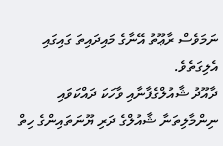ނަމަވެސް ރާޢޫތު އޭނާގެ މައިދައިތަ ގައިގައި އެލިގަތެވެ.
ދާއޫދު ޝާއުލްގެފާނާއި ވާހަކަ ދައްކަވައި ނިންމާލިތަނާ ޝާއުލްގެ ދަރި ޔޫނަތައިންގެ ހިތް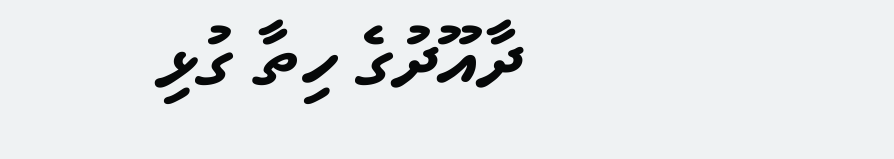ދާއޫދުގެ ހިތާ ގުޅި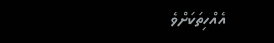އެއްހިތަކަށްވެ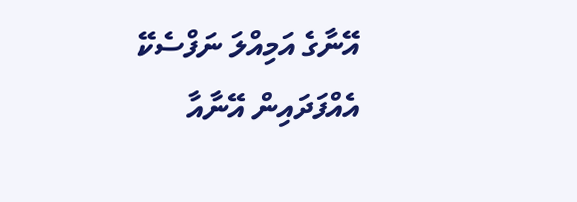އޭނާގެ އަމިއްލަ ނަފްސެކޭ އެއްފަދައިން އޭނާއާ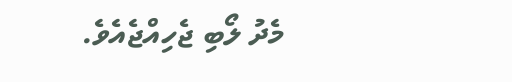މެދު ލޯބި ޖެހިއްޖެއެވެ.